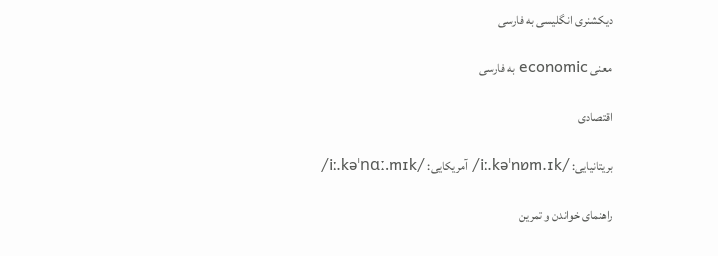دیکشنری انگلیسی به فارسی

معنی economic به فارسی

اقتصادی

بریتانیایی: /iː.kəˈnɒm.ɪk/ آمریکایی: /iː.kəˈnɑː.mɪk/

راهنمای خواندن و تمرین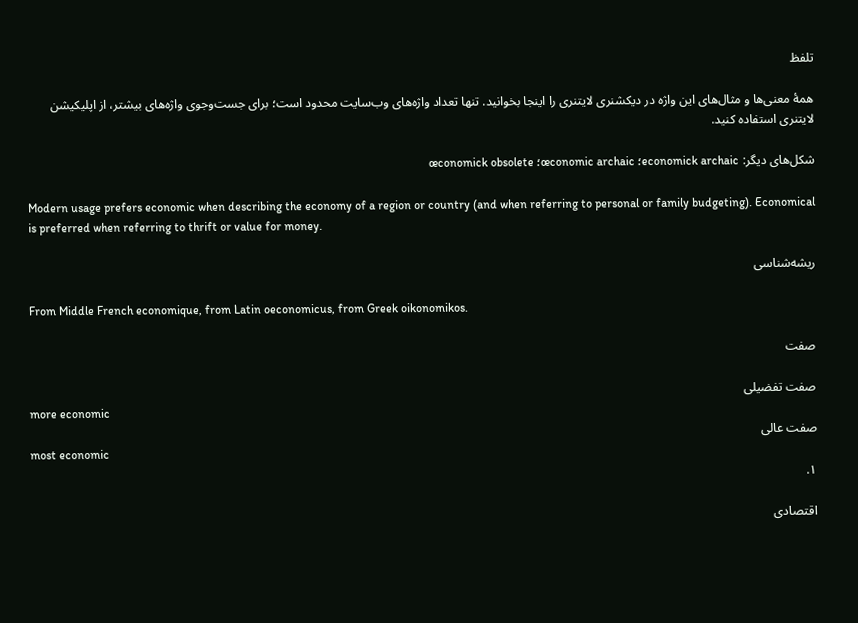تلفظ

همهٔ معنی‌ها و مثال‌های این واژه در دیکشنری لایتنری را اینجا بخوانید. تنها تعداد واژه‌های وب‌سایت محدود است؛ برای جست‌وجوی واژه‌های بیشتر، از اپلیکیشن لایتنری استفاده کنید.

شکل‌های دیگر: economick archaic؛ œconomic archaic؛ œconomick obsolete

Modern usage prefers economic when describing the economy of a region or country (and when referring to personal or family budgeting). Economical is preferred when referring to thrift or value for money.

ریشه‌شناسی

From Middle French economique, from Latin oeconomicus, from Greek oikonomikos.

صفت

صفت تفضیلی
more economic
صفت عالی
most economic
۱.

اقتصادی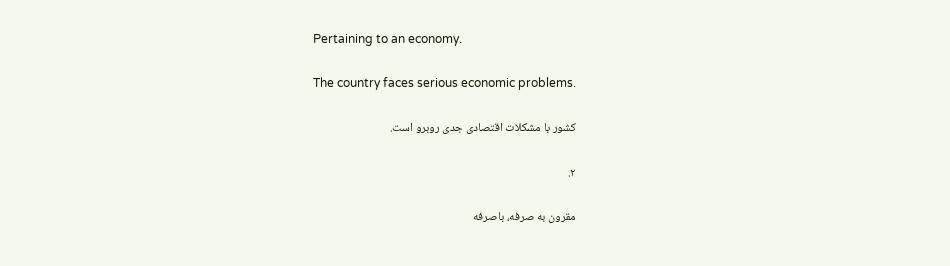Pertaining to an economy.

The country faces serious economic problems.

کشور با مشکلات اقتصادی جدی روبرو است.

۲.

مقرون به صرفه، باصرفه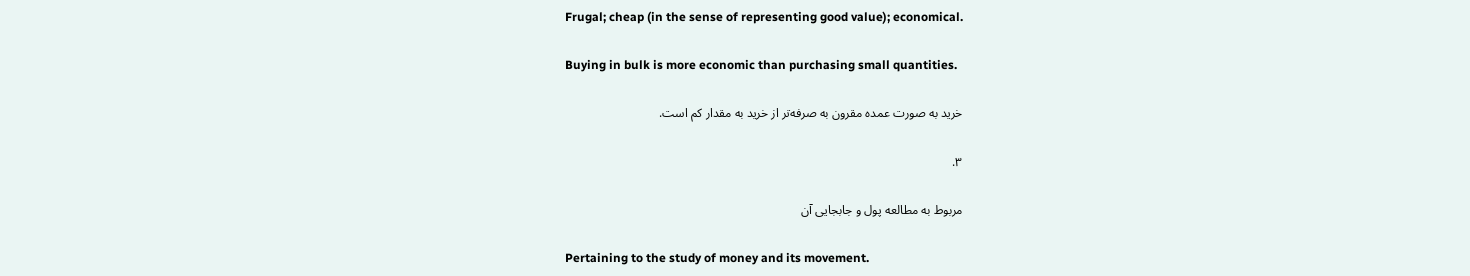Frugal; cheap (in the sense of representing good value); economical.

Buying in bulk is more economic than purchasing small quantities.

خرید به صورت عمده مقرون به صرفه‌تر از خرید به مقدار کم است.

۳.

مربوط به مطالعه پول و جابجایی آن

Pertaining to the study of money and its movement.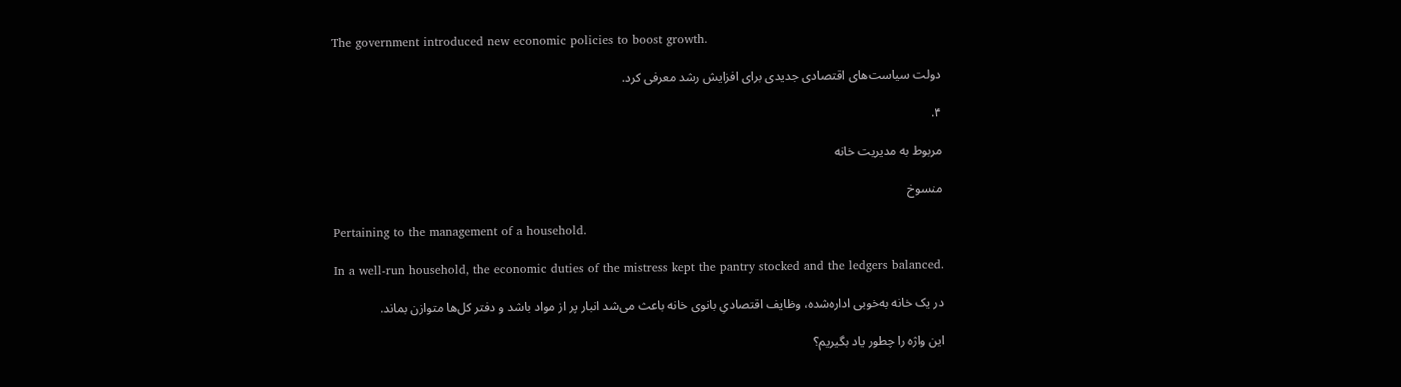The government introduced new economic policies to boost growth.

دولت سیاست‌های اقتصادی جدیدی برای افزایش رشد معرفی کرد.

۴.

مربوط به مدیریت خانه

منسوخ

Pertaining to the management of a household.

In a well-run household, the economic duties of the mistress kept the pantry stocked and the ledgers balanced.

در یک خانه به‌خوبی اداره‌شده، وظایف اقتصادیِ بانوی خانه باعث می‌شد انبار پر از مواد باشد و دفتر کل‌ها متوازن بماند.

این واژه را چطور یاد بگیریم؟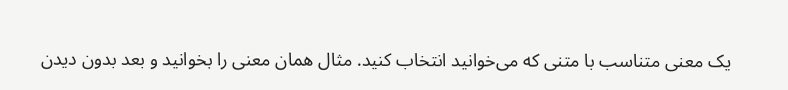یک معنی متناسب با متنی که می‌خوانید انتخاب کنید. مثال همان معنی را بخوانید و بعد بدون دیدن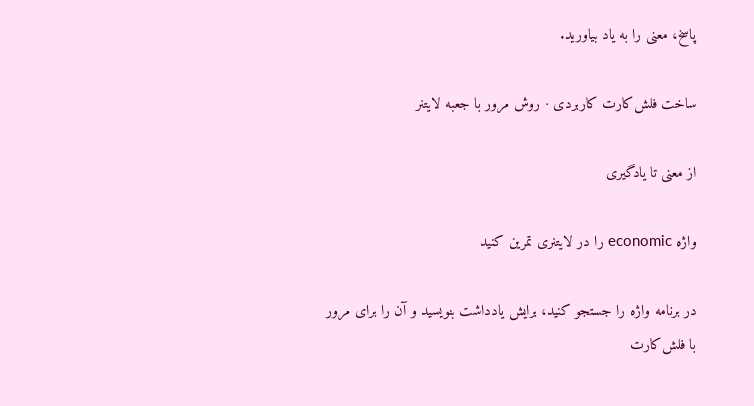پاسخ، معنی را به یاد بیاورید.

ساخت فلش‌کارت کاربردی · روش مرور با جعبه لایتنر

از معنی تا یادگیری

واژه economic را در لایتنری تمرین کنید

در برنامه واژه را جستجو کنید، برایش یادداشت بنویسید و آن را برای مرور با فلش‌کارت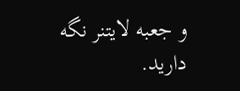و جعبه لایتنر نگه دارید.